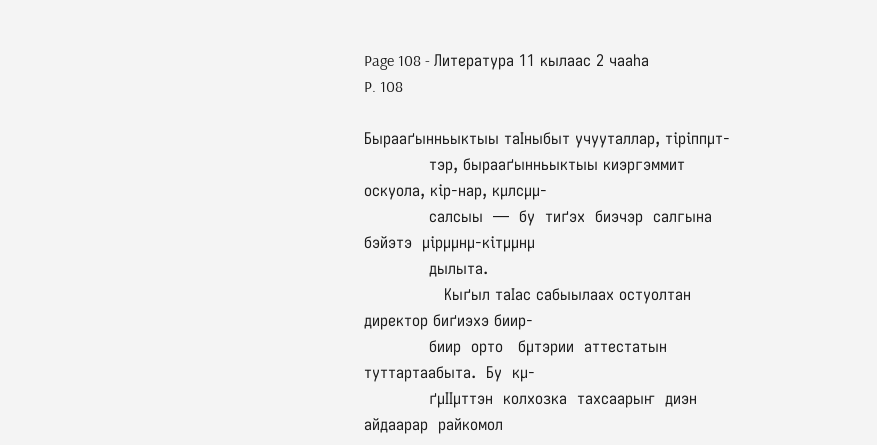Page 108 - Литература 11 кылаас 2 чааhа
P. 108

Бырааґынньыктыы таІныбыт учууталлар, тіріппµт-
             тэр, бырааґынньыктыы киэргэммит оскуола, кір-нар, кµлсµµ-
             салсыы  —  бу  тиґэх  биэчэр  салгына  бэйэтэ  µірµµнµ-кітµµнµ
             дылыта.
                Кыґыл таІас сабыылаах остуолтан директор биґиэхэ биир-
             биир  орто   бµтэрии  аттестатын  туттартаабыта.  Бу  кµ-
             ґµІІµттэн  колхозка  тахсаарыҥ  диэн  айдаарар  райкомол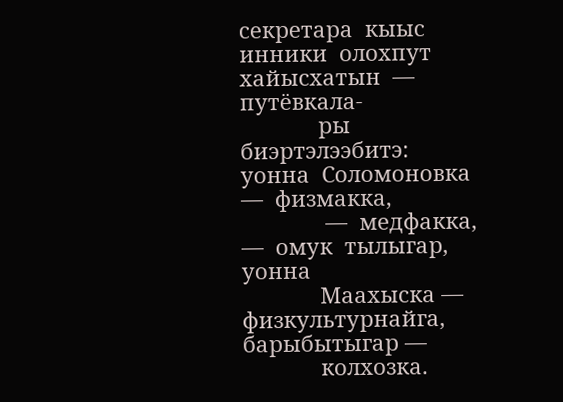секретара  кыыс  инники  олохпут  хайысхатын  —  путёвкала-
             ры  биэртэлээбитэ:   уонна  Соломоновка  —  физмакка,
              —  медфакка,   —  омук  тылыгар,   уонна
             Маахыска — физкультурнайга, барыбытыгар —
             колхозка.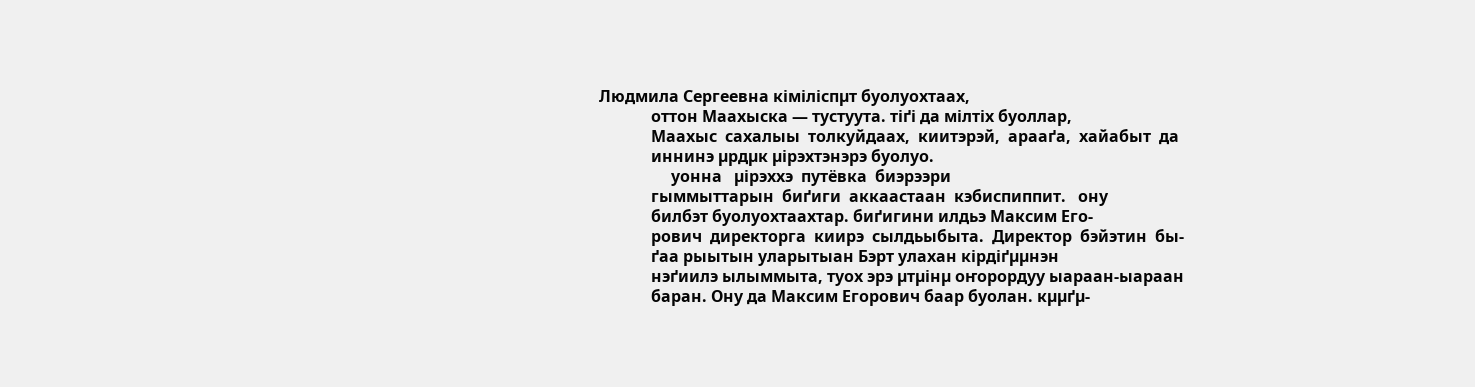Людмила Сергеевна кіміліспµт буолуохтаах,
             оттон Маахыска — тустуута. тіґі да мілтіх буоллар,
             Маахыс  сахалыы  толкуйдаах,  киитэрэй,  арааґа,  хайабыт  да
             иннинэ µрдµк µірэхтэнэрэ буолуо.
                  уонна   µірэххэ  путёвка  биэрээри
             гыммыттарын  биґиги  аккаастаан  кэбиспиппит.   ону
             билбэт буолуохтаахтар. биґигини илдьэ Максим Его-
             рович  директорга  киирэ  сылдьыбыта.  Директор  бэйэтин  бы-
             ґаа рыытын уларытыан Бэрт улахан кірдіґµµнэн
             нэґиилэ ылыммыта, туох эрэ µтµінµ оҥорордуу ыараан-ыараан
             баран. Ону да Максим Егорович баар буолан. кµµґµ-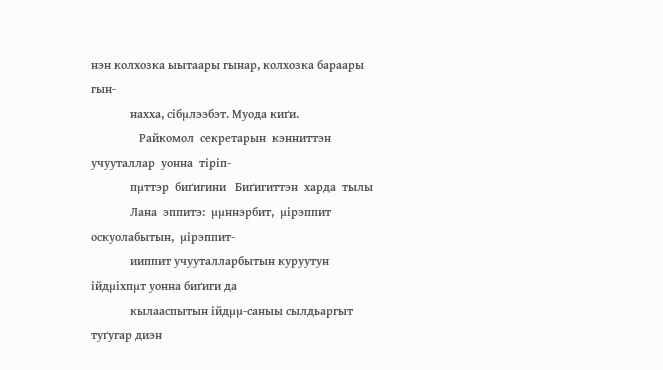нэн колхозка ыытаары гынар, колхозка бараары гын-
             нахха, сібµлээбэт. Муода киґи.
                Райкомол  секретарын  кэнниттэн  учууталлар  уонна  тіріп-
             пµттэр  биґигини   Биґигиттэн  харда  тылы
             Лана  эппитэ:  µµннэрбит,  µірэппит  оскуолабытын,  µірэппит-
             ииппит учууталларбытын куруутун ійдµіхпµт уонна биґиги да
             кылааспытын ійдµµ-саныы сылдьаргыт туґугар диэн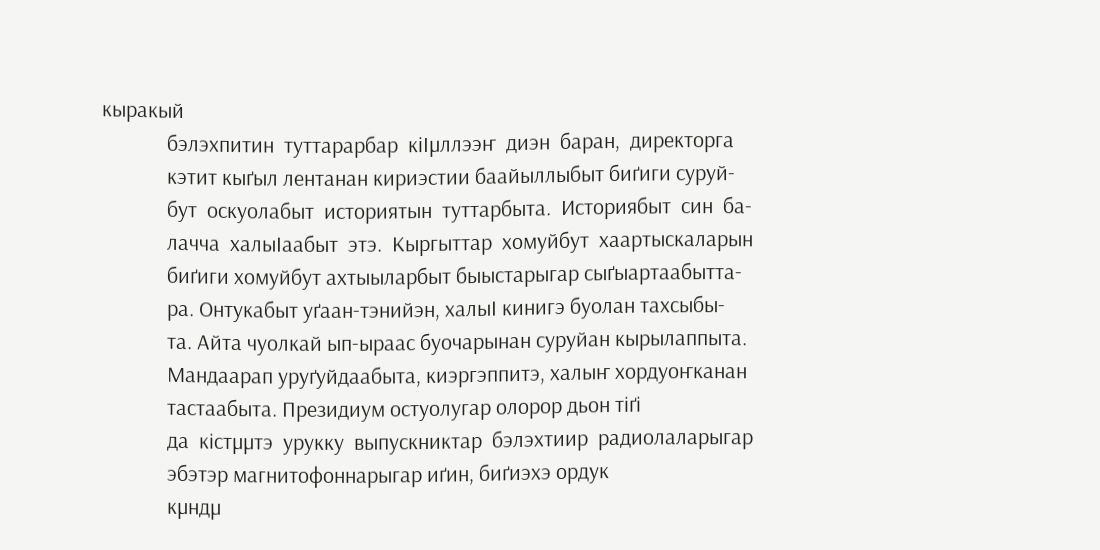кыракый
             бэлэхпитин  туттарарбар  кіІµллээҥ  диэн  баран,  директорга
             кэтит кыґыл лентанан кириэстии баайыллыбыт биґиги суруй-
             бут  оскуолабыт  историятын  туттарбыта.  Историябыт  син  ба-
             лачча  халыІаабыт  этэ.  Кыргыттар  хомуйбут  хаартыскаларын
             биґиги хомуйбут ахтыыларбыт быыстарыгар сыґыартаабытта-
             ра. Онтукабыт уґаан-тэнийэн, халыІ кинигэ буолан тахсыбы-
             та. Айта чуолкай ып-ыраас буочарынан суруйан кырылаппыта.
             Мандаарап уруґуйдаабыта, киэргэппитэ, халыҥ хордуоҥканан
             тастаабыта. Президиум остуолугар олорор дьон тіґі
             да  кістµµтэ  урукку  выпускниктар  бэлэхтиир  радиолаларыгар
             эбэтэр магнитофоннарыгар иґин, биґиэхэ ордук
             кµндµ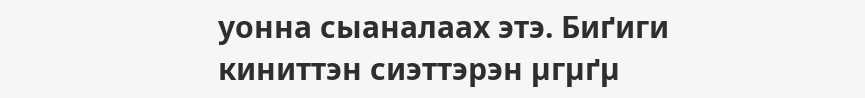уонна сыаналаах этэ. Биґиги киниттэн сиэттэрэн µгµґµ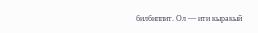билбиппит. Ол — ити кыракый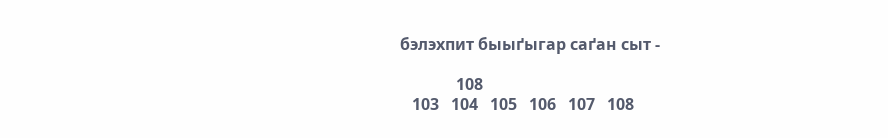бэлэхпит быыґыгар саґан сыт -

              108
   103   104   105   106   107   108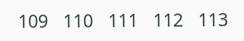109   110   111   112   113